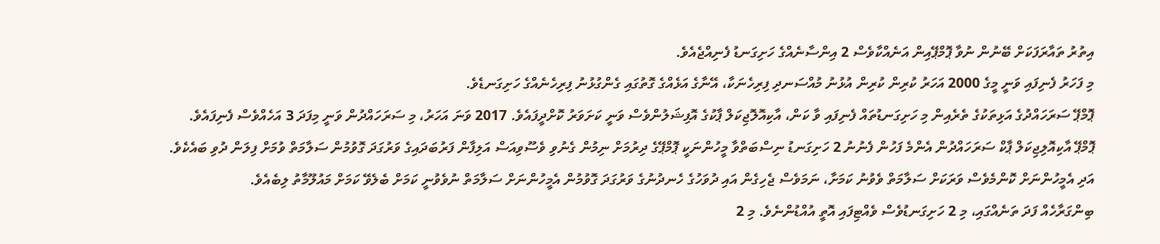އިތުރު ތައާރަފަކަށް ބޭނުން ނުވާ ޕޮމްޕޭއިން އަނެއްކާވެސް 2 އިންސާނެއްގެ ހަށިގަނޑު ފެނިއްޖެއެވެ.
މި ފަހަރު ފެނިފައި ވަނީ މީގެ 2000 އަހަރު ކުރިން ކުރިން އުޅުނު މުއްސަނދި ފިރިހެނަކާ، އޭނާގެ އަޅެއްގެ ގޮތުގައި ގެންގުޅުނު ފިރިހެނެއްގެ ހަށިގަނޑެވެ.
ޕޮމްޕޭ ސަރަހައްދުގެ އަޅިތަކުގެ ތެރެއިން މި ހަށިގަނޑުތައް ފެނިފައި ވާ ކަން، އާކިއޮލޮޖިކަލް ޕާކުގެ އޮފިޝަލުންވެސް ވަނީ ކަށަވަރު ކޮށްދީފައެވެ. 2017 ވަނަ އަހަރު، މި ސަރަހައްދުން ވަނީ މިފަދަ 3 އަހެއްވެސް ފެނިފައެވެ.
ޕޮމްޕޭ އާކިއޮލިޖިކަލް ޕާކް ސަރަހައްދުން އެންމެ ފަހުން ފެނުނު 2 ހަށިގަނޑު ނިސްބަތްވާ މީހުންނަކީ ޕޮމްޕޭގެ ދިރުމަށް ނިމުން ގެނުވި ވެސޫވިއަސް އަލިފާން ފަރުބަދައިގެ ވަރުގަދަ ގޮވުމުން ސަލާމަތް ވުމަށް ފިލަން ދުވި ބައެކެވެ. އަދި އެމީހުންނަށް ކޮންމެވެސް ވަރަކަށް ސަލާމަތް ވެވުނު ކަމަށާ، ނަމަވެސް ޖެހިގެން އައި ދުވަހުގެ ހެނދުނުގެ ވަރުގަދަ ގޮވުމުން އެމީހުންނަށް ސަލާމަތް ނުވެވުނީ ކަމަށް ބެލެވޭ ކަމަށް މައުލޫމާތު ލިބެއެވެ.
ބިންގަރާހެއް ފަދަ ތަނެއްގައި، މި 2 ހަށިގަނޑުވެސް ވެއްޓިފައި އޮތީ އުއްޑުންނެވެ. މި 2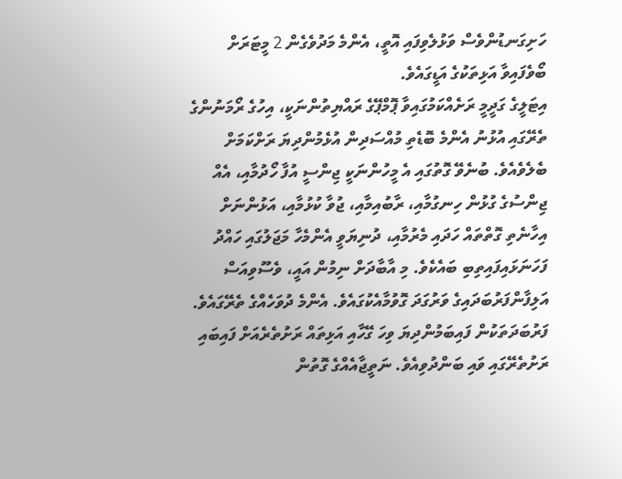ހަށިގަނޑުންވެސް ވަޅުލެވިފައި އޮތީ، އެންމެ މަދުވެގެން 2 މީޓަރަށް ބޯވެފައިވާ އަޅިތަކުގެ އަޑީގައެވެ.
އިޓަލީގެ ގަދީމީ ރަށެއްކަމުގައިވާ ޕޮމްޕޭގެ ރައްޔިތުންނަކީ، އިހުގެ ރޯމަނުންގެ ތެރޭގައި އުޅުނު އެންމެ ބޮޑެތި މުއްސަދިން އުޅެމުންދިޔަ ރަށްކަމަށް ބެލެވެއެވެ. ބުނެވޭ ގޮތުގައި އެ މީހުންނަކީ ޖިންސީ އުފާ ހޯދުމާއި، އެއް ޖިންސުގެ ގުޅުން ހިނގުމާއި، ރާބުއިމާއި، ޖުވާ ކުޅުމާއި، އަޅުންނަށް އިހާނެތި ގޮތްތައް ހަދައި މެރުމާއި، ދުނިޔަވީ އެންމެހާ މަޖަލުގައި ހައްދު ފަހަނަޅައިފައިތިބި ބައެކެވެ. މި އާބާދަށް ނިމުން އައީ، ވެސޫވިއަސް އަލިފާންފަރުބަދައިގެ ވަރުގަދަ ގޮވުމާއެކުގައެވެ. އެންމެ ދުވަހެއްގެ ތެރޭގައެވެ.
ފަރުބަދަތަކުން ފައިބަމުންދިޔަ ވިހަ ގޭހާއި އަޅިތައް ރަށުތެރެއަށް ފައިބައި ރަށުތެރޭގައި ވައި ބަންދުވިއެވެ. ނަތީޖާއެއްގެ ގޮތުން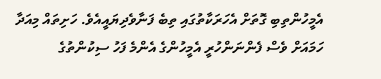އެމީހުންތިބި ގޮތަށް އެހަރަކާތުގައި ތިބެ ފަނާވެދިޔައީއެވެ. ހަށިތައް މިއަދާ ހަމައަށް ވެސް ފެންނަންހުރީ އެމީހުންގެ އެންމެ ފަހު ސިކުންތުގެ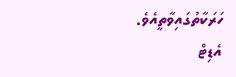ހަރަކާތުގައިވާތީއެވެ.
އެޑިޓް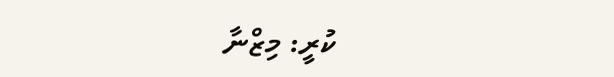ކުރީ: މިޒްނާ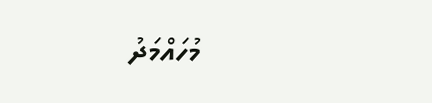މުހައްމަދު